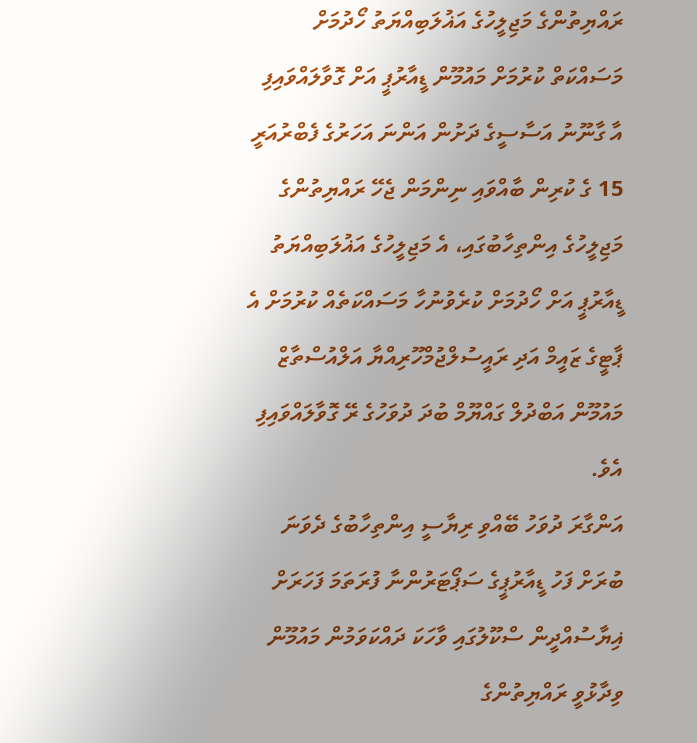ރައްޔިތުންގެ މަޖިލީހުގެ އަޣުލަބިއްޔަތު ހޯދުމަށް މަސައްކަތް ކުރުމަށް މައުމޫން ޑީއާރުޕީ އަށް ގޮވާލައްވައިފި
އާ ގާނޫނު އަސާސީގެ ދަށުން އަންނަ އަހަރުގެ ފެބްރުއަރީ 15 ގެ ކުރިން ބާއްވައި ނިންމަން ޖެހޭ ރައްޔިތުންގެ މަޖިލީހުގެ އިންތިހާބުގައި، އެ މަޖިލީހުގެ އަޣުލަބިއްޔަތު ޑީއާރުޕީ އަށް ހޯދުމަށް ކުރެވުނުހާ މަސައްކަތެއް ކުރުމަށް އެ ޕާޓީގެ ޒައީމް އަދި ރައީސުލްޖުމްހޫރިއްޔާ އަލްއުސްތާޒް މައުމޫން އަބްދުލް ގައްޔޫމް ބުދަ ދުވަހުގެ ރޭ ގޮވާލައްވައިފި އެވެ.
އަންގާރަ ދުވަހު ބޭއްވި ރިޔާސީ އިންތިހާބުގެ ދެވަނަ ބުރަށް ފަހު ޑީއާރުޕީގެ ސަޕޯޓަރުންނާ ފުރަތަމަ ފަހަރަށް ޣިޔާސުއްދީން ސްކޫލުގައި ވާހަކަ ދައްކަވަމުން މައުމޫން ވިދާޅުވީ ރައްޔިތުންގެ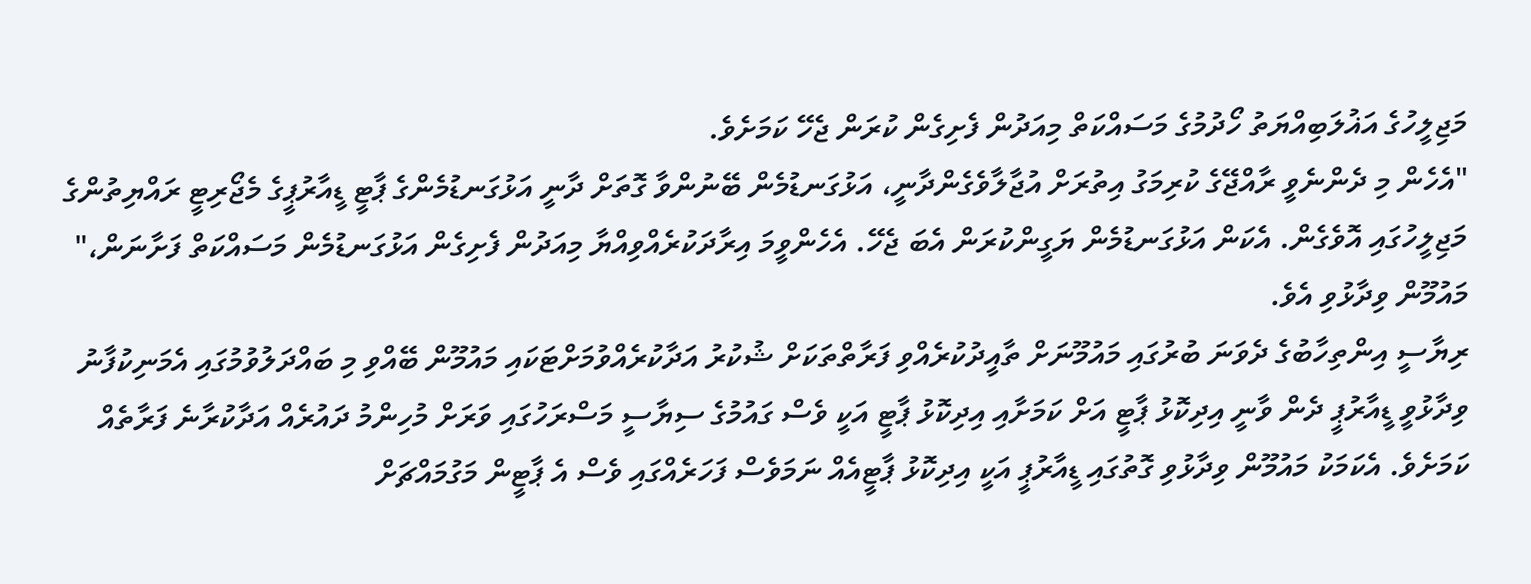މަޖިލީހުގެ އަޣުލަބިއްޔަތު ހޯދުމުގެ މަސައްކަތް މިއަދުން ފެށިގެން ކުރަން ޖެހޭ ކަމަށެވެ.
"އެހެން މި ދެންނެވީ ރާއްޖޭގެ ކުރިމަގު އިތުރަށް އުޖާލާވެގެންދާނީ، އަޅުގަނޑުމެން ބޭނުންވާ ގޮތަށް ދާނީ އަޅުގަނޑުމެންގެ ޕާޓީ ޑީއާރުޕީގެ މެޖޯރިޓީ ރައްޔިތުންގެ މަޖިލީހުގައި އޮވެގެން. އެކަން އަޅުގަނޑުމެން ޔަގީންކުރަން އެބަ ޖެހޭ. އެހެންވީމަ އިރާދަކުރެއްވިއްޔާ މިއަދުން ފެށިގެން އަޅުގަނޑުމެން މަސައްކަތް ފަށާނަން،" މައުމޫން ވިދާޅުވި އެވެ.
ރިޔާސީ އިންތިހާބުގެ ދެވަނަ ބުރުގައި މައުމޫނަށް ތާއީދުކުރެއްވި ފަރާތްތަކަށް ޝުކުރު އަދާކުރެއްވުމަށްޓަކައި މައުމޫން ބޭއްވި މި ބައްދަލުވުމުގައި އެމަނިކުފާނު ވިދާޅުވީ ޑީއާރުޕީ ދެން ވާނީ އިދިކޮޅު ޕާޓީ އަށް ކަމަށާއި އިދިކޮޅު ޕާޓީ އަކީ ވެސް ގައުމުގެ ސިޔާސީ މަސްރަހުގައި ވަރަށް މުހިންމު ދައުރެއް އަދާކުރާނެ ފަރާތެއް ކަމަށެވެ. އެކަމަކު މައުމޫން ވިދާޅުވި ގޮތުގައި ޑީއާރުޕީ އަކީ އިދިކޮޅު ޕާޓީއެއް ނަމަވެސް ފަހަރެއްގައި ވެސް އެ ޕާޓީން މަގުމައްޗަށް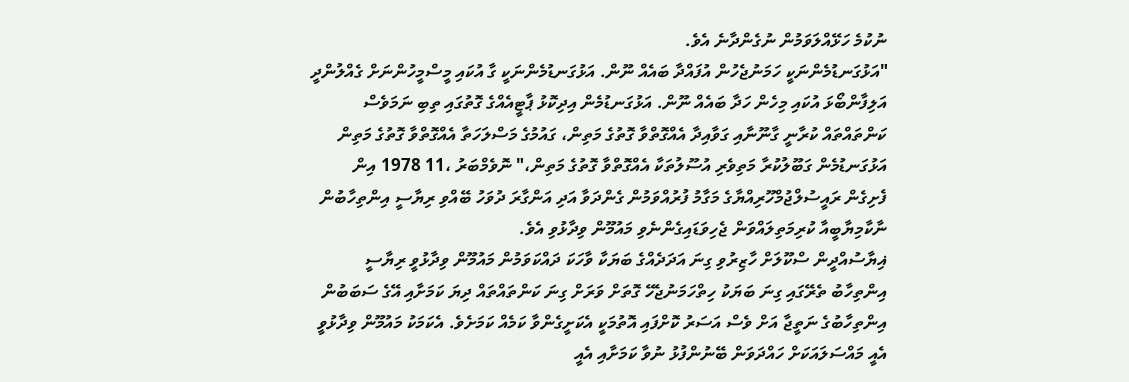ނުކުމެ ހަޅޭއްލަވަމުން ނުގެންދާނެ އެވެ.
"އަޅުގަނޑުމެންނަކީ ހަމަނުޖެހުން އުފައްދާ ބައެއް ނޫން. އަޅުގަނޑުމެންނަކީ ގާ އުކައި މީސްމީހުންނަށް ގެއްލުންދީ އަލިފާންބޯޅަ އުކައި މިހެން ހަދާ ބައެއް ނޫން. އަޅުގަނޑުމެން އިދިކޮޅު ޕާޓީއެއްގެ ގޮތުގައި ތިބި ނަމަވެސް ކަންތައްތައް ކުރާނީ ގާނޫނާއި ގަވާއިދާ އެއްގޮތްވާ ގޮތުގެ މަތިން، ގައުމުގެ މަސްލަހަތާ އެއްގޮތްވާ ގޮތުގެ މަތިން އަޅުގަނޑުމެން ގަބޫލުކުރާ މަތިވެރި އުސޫލުތަކާ އެއްގޮތްވާ ގޮތުގެ މަތިން،" ނޮވެމްބަރު ،11 1978 އިން ފެށިގެން ރައީސުލްޖުމްހޫރިއްޔާގެ މަގާމު ފުރުއްވަމުން ގެންދަވާ އަދި އަންގާރަ ދުވަހު ބޭއްވި ރިޔާސީ އިންތިހާބުން ނާކާމިޔާބީއާ ކުރިމަތިލައްވަން ޖެހިވަޑައިގެންނެވި މައުމޫން ވިދާޅުވި އެވެ.
ޣިޔާސުއްދީން ސްކޫލަށް ހާޒިރުވި ގިނަ އަދަދެއްގެ ބަޔަކާ ވާހަކަ ދައްކަވަމުން މައުމޫން ވިދާޅުވީ ރިޔާސީ އިންތިހާބު ތެރޭގައި ގިނަ ބަޔަކު ހިތްހަމަނުޖެހޭ ގޮތަށް ވަރަށް ގިނަ ކަންތައްތައް ދިޔަ ކަމަށާއި އޭގެ ސަބަބުން އިންތިހާބުގެ ނަތީޖާ އަށް ވެސް އަސަރު ކޮށްފައި އޮތުމަކީ އެކަށީގެންވާ ކަމެއް ކަމަށެވެ. އެކަމަކު މައުމޫން ވިދާޅުވީ އެއީ މައްސަލައަކަށް ހައްދަވަން ބޭނުންފުޅު ނުވާ ކަމަށާއި އެއީ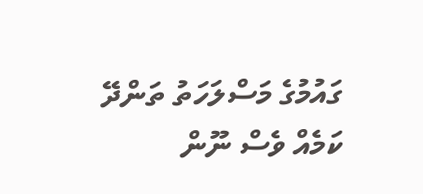ގައުމުގެ މަސްލަހަތު ތަންދޭ ކަމެއް ވެސް ނޫން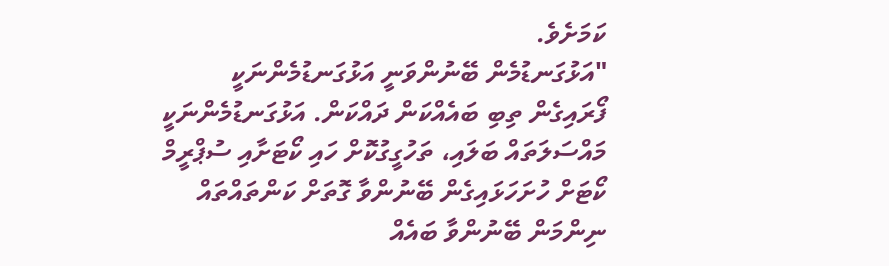ކަމަށެވެ.
"އަޅުގަނޑުމެން ބޭނުންވަނީ އަޅުގަނޑުމެންނަކީ ފޯރައިގެން ތިބި ބައެއްކަން ދައްކަން. އަޅުގަނޑުމެންނަކީ މައްސަލަތައް ބަލައި، ތަހުގީގުކޮށް ހައި ކޯޓަށާއި ސުޕްރީމް ކޯޓަށް ހުށަހަޅައިގެން ބޭނުންވާ ގޮތަށް ކަންތައްތައް ނިންމަން ބޭނުންވާ ބައެއް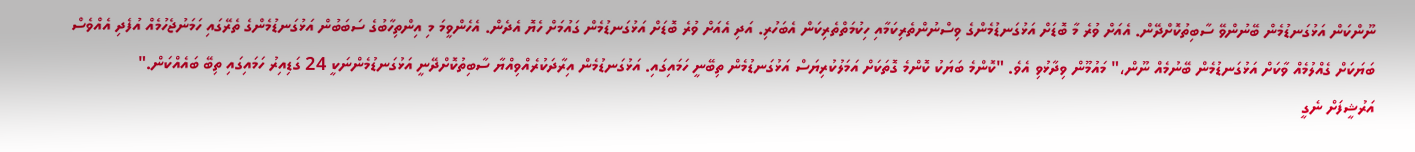ނޫންކަން އަޅުގަނޑުމެން ބޭނުންވޭ ސާބިތުކޮށްދޭން. އެއަށް ވުރެ މާ ބޮޑަށް އަޅުގަނޑުމެންގެ ވިސްނުންތެރިކަމާއި ހިކުމަތްތެރިކަން އެބަހުރި. އަދި އެއަށް ވުރެ ބޮޑަށް އަޅުގަނޑުމެން ގައުމަށް ހެޔޮ އެދެން. އެހެންވީމަ މި އިންތިހާބުގެ ސަބަބުން އަޅުގަނޑުމެންގެ ތެރޭގައި ހަމަނުޖެހުމެއް އުފެދި އެއްވެސް ބަޔަކަށް ގެއްލުމެއް ވާކަށް އަޅުގަނޑުމެން ބޭނުމެއް ނޫން،" މައުމޫން ވިދާޅުވި އެވެ. "ކޮންމެ ބަޔަކު ކޮންމެ ގޮތަކަށް އަމަލުކުރިޔަސް އަޅުގަނޑުމެން ތިބޭނީ ހަމައިގައި. އަޅުގަނޑުމެން އިރާދަކުރެއްވިއްޔާ ސާބިތުކޮށްދޭނީ އަޅުގަނޑުމެންނަކީ 24 ގަޑިއިރު ހަމައިގައި ތިބޭ ބައެއްކަން."
އަރުޝީފަށް ނެގީ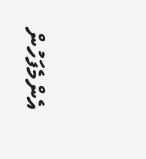އެންމެފަހުން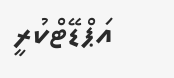އަޕްޑޭޓްކުރީ